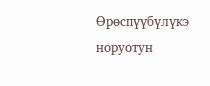Өрөспүүбүлүкэ норуотун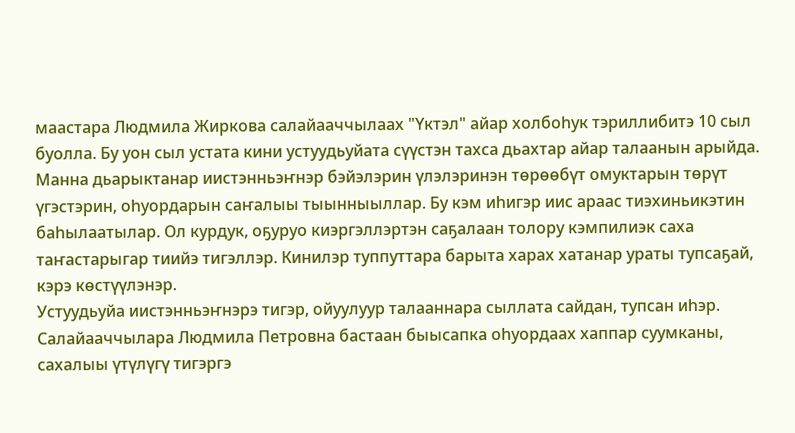маастара Людмила Жиркова салайааччылаах "Үктэл" айар холбоһук тэриллибитэ 10 сыл буолла. Бу уон сыл устата кини устуудьуйата сүүстэн тахса дьахтар айар талаанын арыйда. Манна дьарыктанар иистэнньэҥнэр бэйэлэрин үлэлэринэн төрөөбүт омуктарын төрүт үгэстэрин, оһуордарын саҥалыы тыынныыллар. Бу кэм иһигэр иис араас тиэхиньикэтин баһылаатылар. Ол курдук, оҕуруо киэргэллэртэн саҕалаан толору кэмпилиэк саха таҥастарыгар тиийэ тигэллэр. Кинилэр туппуттара барыта харах хатанар ураты тупсаҕай, кэрэ көстүүлэнэр.
Устуудьуйа иистэнньэҥнэрэ тигэр, ойуулуур талааннара сыллата сайдан, тупсан иһэр. Салайааччылара Людмила Петровна бастаан быысапка оһуордаах хаппар суумканы, сахалыы үтүлүгү тигэргэ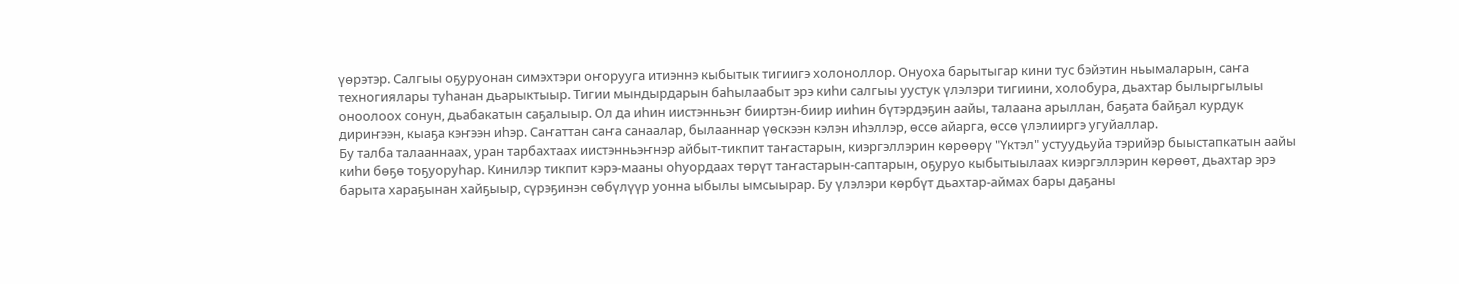үөрэтэр. Салгыы оҕуруонан симэхтэри оҥорууга итиэннэ кыбытык тигиигэ холоноллор. Онуоха барытыгар кини тус бэйэтин ньымаларын, саҥа техногиялары туһанан дьарыктыыр. Тигии мындырдарын баһылаабыт эрэ киһи салгыы уустук үлэлэри тигиини, холобура, дьахтар былыргылыы оноолоох сонун, дьабакатын саҕалыыр. Ол да иһин иистэнньэҥ бииртэн-биир ииһин бүтэрдэҕин аайы, талаана арыллан, баҕата байҕал курдук дириҥээн, кыаҕа кэҥээн иһэр. Саҥаттан саҥа санаалар, былааннар үөскээн кэлэн иһэллэр, өссө айарга, өссө үлэлииргэ угуйаллар.
Бу талба талааннаах, уран тарбахтаах иистэнньэҥнэр айбыт-тикпит таҥастарын, киэргэллэрин көрөөрү "Үктэл" устуудьуйа тэрийэр быыстапкатын аайы киһи бөҕө тоҕуоруһар. Кинилэр тикпит кэрэ-мааны оһуордаах төрүт таҥастарын-саптарын, оҕуруо кыбытыылаах киэргэллэрин көрөөт, дьахтар эрэ барыта хараҕынан хайҕыыр, сүрэҕинэн сөбүлүүр уонна ыбылы ымсыырар. Бу үлэлэри көрбүт дьахтар-аймах бары даҕаны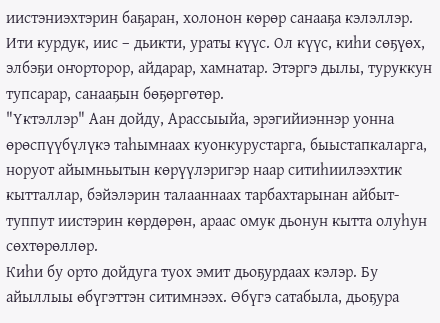иистэниэхтэрин баҕаран, холонон көрөр санааҕа кэлэллэр. Ити курдук, иис – дьикти, ураты күүс. Ол күүс, киһи сөҕүөх, элбэҕи оҥорторор, айдарар, хамнатар. Этэргэ дылы, туруккун тупсарар, санааҕын бөҕөргөтөр.
"Үктэллэр" Аан дойду, Арассыыйа, эрэгийиэннэр уонна өрөспүүбүлүкэ таһымнаах куонкурустарга, быыстапкаларга, норуот айымньытын көрүүлэригэр наар ситиһиилээхтик кытталлар, бэйэлэрин талааннаах тарбахтарынан айбыт-туппут иистэрин көрдөрөн, араас омук дьонун кытта олуһун сөхтөрөллөр.
Киһи бу орто дойдуга туох эмит дьоҕурдаах кэлэр. Бу айыллыы өбүгэттэн ситимнээх. Өбүгэ сатабыла, дьоҕура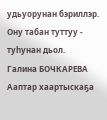удьуорунан бэриллэр. Ону табан туттуу - туһунан дьол.
Галина БОЧКАРЕВА
Ааптар хаартыскаҕа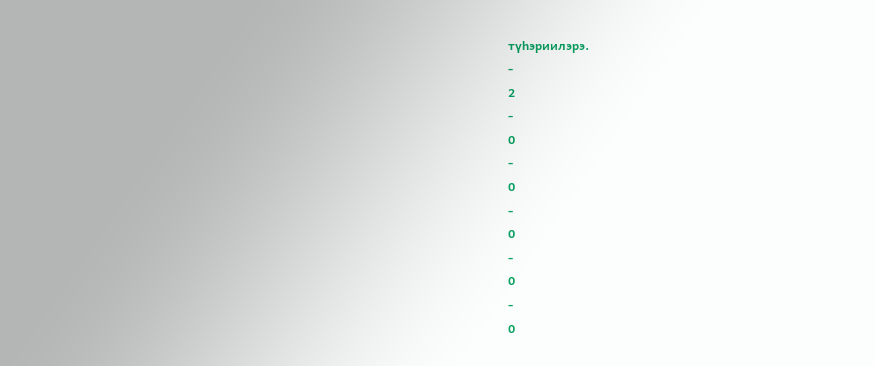түһэриилэрэ.
-
2
-
0
-
0
-
0
-
0
-
0